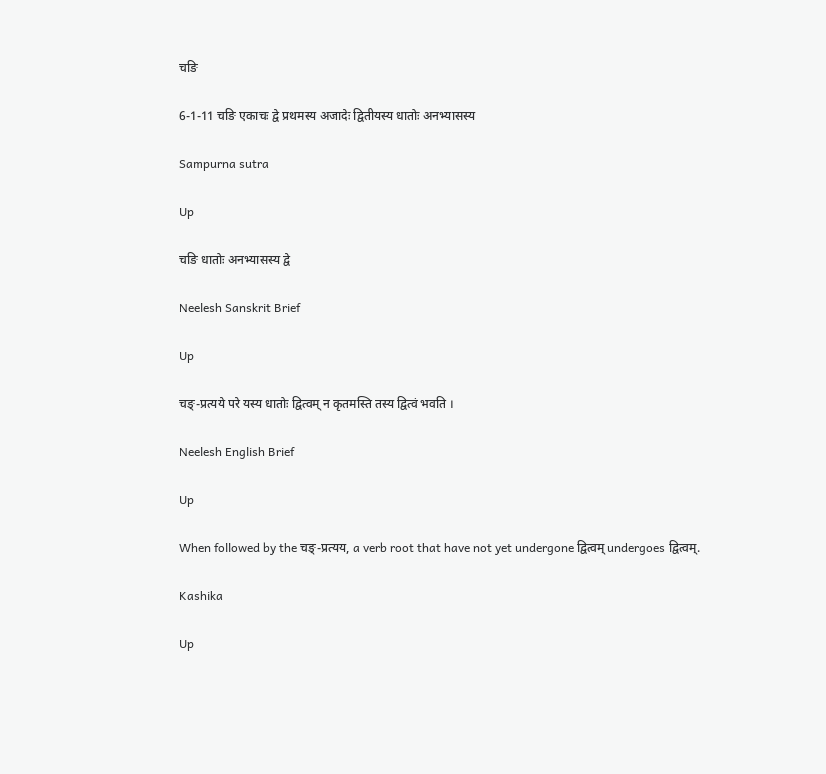चङि

6-1-11 चङि एकाचः द्वे प्रथमस्य अजादेः द्वितीयस्य धातोः अनभ्यासस्य

Sampurna sutra

Up

चङि धातोः अनभ्यासस्य द्वे

Neelesh Sanskrit Brief

Up

चङ्-प्रत्यये परे यस्य धातोः द्वित्वम् न कृतमस्ति तस्य द्वित्वं भवति ।

Neelesh English Brief

Up

When followed by the चङ्-प्रत्यय, a verb root that have not yet undergone द्वित्वम् undergoes द्वित्वम्.

Kashika

Up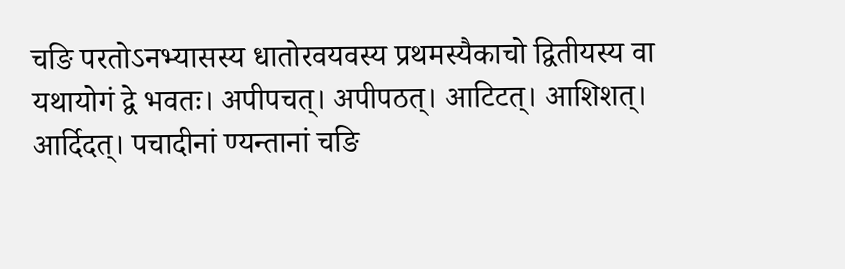चङि परतोऽनभ्यासस्य धातोरवयवस्य प्रथमस्यैकाचो द्वितीयस्य वा यथायोगं द्वे भवतः। अपीपचत्। अपीपठत्। आटिटत्। आशिशत्। आर्दिदत्। पचादीनां ण्यन्तानां चङि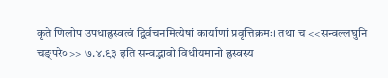कृते णिलोप उपधाह्रस्वत्वं द्विर्वचनमित्येषां कार्याणां प्रवृत्तिक्रमः। तथा च <<सन्वल्लघुनि चङ्परे०>> ७.४.९३ इति सन्वद्भावो विधीयमानो ह्रस्वस्य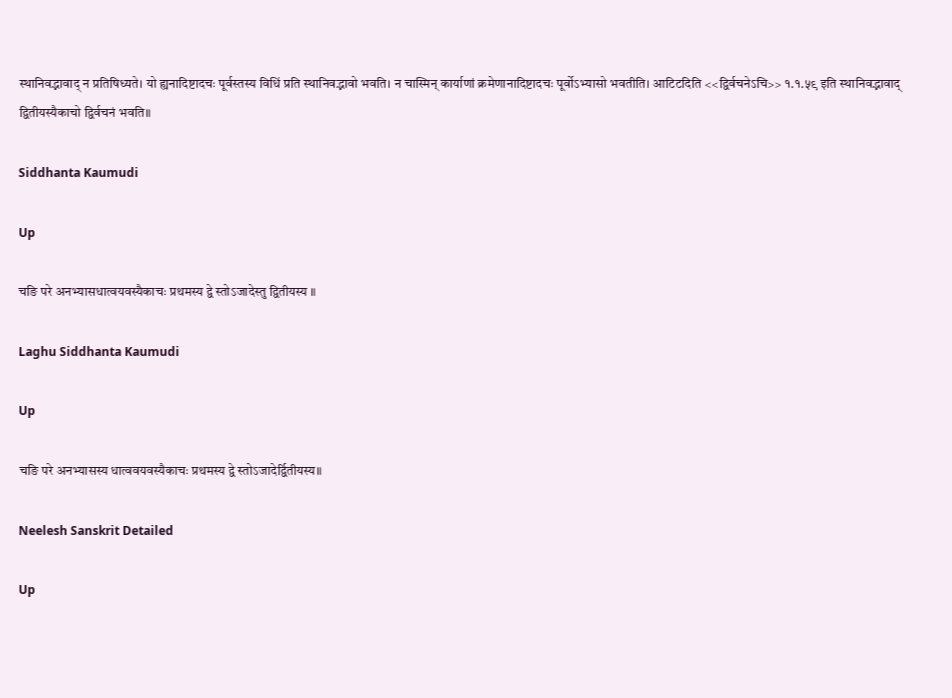स्थानिवद्भावाद् न प्रतिषिध्यते। यो ह्यनादिष्टादचः पूर्वस्तस्य विधिं प्रति स्थानिवद्भावो भवति। न चास्मिन् कार्याणां क्रमेणानादिष्टादचः पूर्वोऽभ्यासो भवतीति। आटिटदिति <<द्विर्वचनेऽचि>> १.१.५९ इति स्थानिवद्भावाद् द्वितीयस्यैकाचो द्विर्वचनं भवति॥

Siddhanta Kaumudi

Up

चङि परे अनभ्यासधात्वयवस्यैकाचः प्रथमस्य द्वे स्तोऽजादेस्तु द्वितीयस्य ॥

Laghu Siddhanta Kaumudi

Up

चङि परे अनभ्यासस्य धात्ववयवस्यैकाचः प्रथमस्य द्वे स्तोऽजादेर्द्वितीयस्य॥

Neelesh Sanskrit Detailed

Up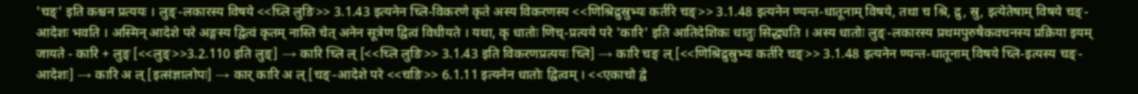'चङ्' इति कश्चन प्रत्ययः । लुङ्-लकारस्य विषये <<च्लि लुङि>> 3.1.43 इत्यनेन च्लि-विकरणे कृते अस्य विकरणस्य <<णिश्रिद्रुस्रुभ्यः कर्तरि चङ्>> 3.1.48 इत्यनेन ण्यन्त-धातूनाम् विषये, तथा च श्रि, द्रु, स्रु, इत्येतेषाम् विषये चङ्-आदेशः भवति । अस्मिन् आदेशे परे अङ्गस्य द्वित्वं कृतम् नास्ति चेत् अनेन सूत्रेण द्वित्वं विधीयते । यथा, कृ धातोः णिच्-प्रत्यये परे 'कारि' इति आतिदेशिकः धातुः सिद्ध्यति । अस्य धातोः लुङ्-लकारस्य प्रथमपुरुषैकवचनस्य प्रक्रिया इयम् जायते - कारि + लुङ् [<<लुङ्>>3.2.110 इति लुङ्] → कारि च्लि ल् [<<च्लि लुङि>> 3.1.43 इति विकरणप्रत्ययः च्लि] → कारि चङ् ल् [<<णिश्रिद्रुस्रुभ्यः कर्तरि चङ्>> 3.1.48 इत्यनेन ण्यन्त-धातूनाम् विषये च्लि-इत्यस्य चङ्-आदेशः] → कारि अ ल् [इत्संज्ञालोपः] → कार् कारि अ ल् [चङ्-आदेशे परे <<चङि>> 6.1.11 इत्यनेन धातोः द्वित्वम् । <<एकाचो द्वे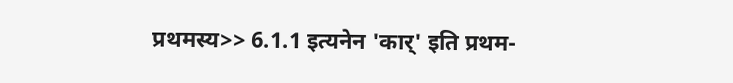प्रथमस्य>> 6.1.1 इत्यनेन 'कार्' इति प्रथम-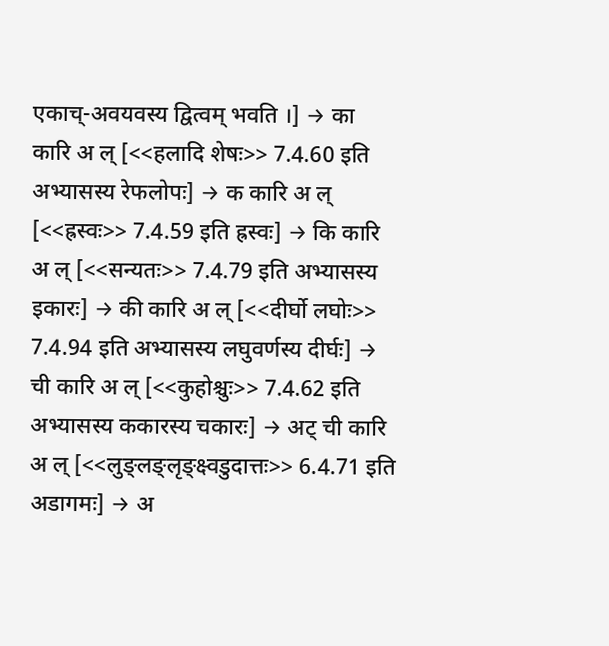एकाच्-अवयवस्य द्वित्वम् भवति ।] → का कारि अ ल् [<<हलादि शेषः>> 7.4.60 इति अभ्यासस्य रेफलोपः] → क कारि अ ल् [<<ह्रस्वः>> 7.4.59 इति ह्रस्वः] → कि कारि अ ल् [<<सन्यतः>> 7.4.79 इति अभ्यासस्य इकारः] → की कारि अ ल् [<<दीर्घो लघोः>> 7.4.94 इति अभ्यासस्य लघुवर्णस्य दीर्घः] → ची कारि अ ल् [<<कुहोश्चुः>> 7.4.62 इति अभ्यासस्य ककारस्य चकारः] → अट् ची कारि अ ल् [<<लुङ्लङ्लृङ्क्ष्वडुदात्तः>> 6.4.71 इति अडागमः] → अ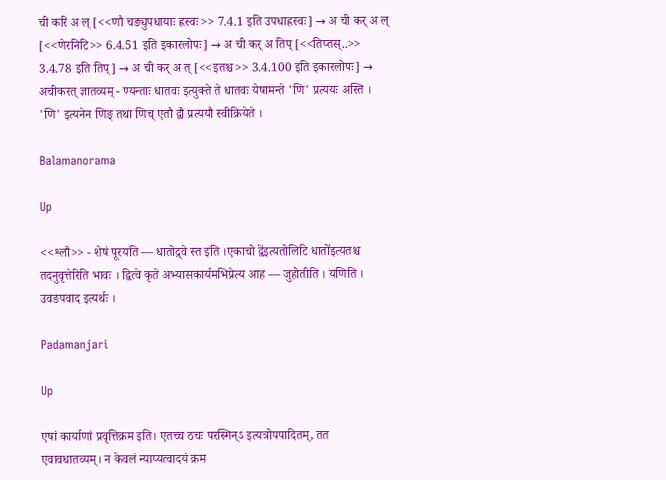ची करि अ ल् [<<णौ चङ्युपधायाः ह्रस्वः>> 7.4.1 इति उपधाह्रस्वः] → अ ची कर् अ ल् [<<णेरनिटि>> 6.4.51 इति इकारलोपः] → अ ची कर् अ तिप् [<<तिप्तस्..>> 3.4.78 इति तिप्] → अ ची कर् अ त् [<<इतश्च>> 3.4.100 इति इकारलोपः] → अचीकरत् ज्ञातव्यम् - ण्यन्ताः धातवः इत्युक्ते ते धातवः येषामन्ते 'णि' प्रत्ययः अस्ति । 'णि' इत्यनेन णिङ् तथा णिच् एतौ द्वौ प्रत्ययौ स्वीक्रियेते ।

Balamanorama

Up

<<श्लौ>> - शेषं पूरयति — धातोद्र्वे स्त इति ।एकाचो द्वे॑इत्यतोलिटि धातो॑इत्यतश्च तदनुवृत्तेरिति भावः । द्वित्वे कृते अभ्यासकार्यमभिप्रेत्य आह — जुहोतीति । यणिति । उवङपवाद इत्यर्थः ।

Padamanjari

Up

एषां कार्याणां प्रवृत्तिक्रम इति। एतच्च ठचः परस्मिन्ऽ इत्यत्रोपपादितम्, तत एवावधातव्यम्। न केवलं न्याप्यत्वादयं क्रम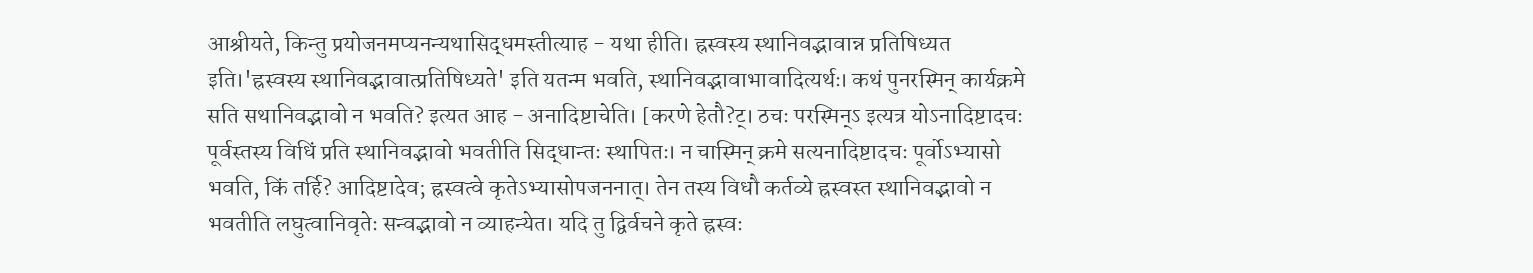आश्रीयते, किन्तु प्रयोजनमप्यनन्यथासिद्धमस्तीत्याह - यथा हीति। ह्रस्वस्य स्थानिवद्भावान्न प्रतिषिध्यत इति।'ह्रस्वस्य स्थानिवद्भावात्प्रतिषिध्यते' इति यतन्म भवति, स्थानिवद्भावाभावादित्यर्थः। कथं पुनरस्मिन् कार्यक्रमे सति सथानिवद्भावो न भवति? इत्यत आह - अनादिष्टाचेति। [करणे हेतौ?ट्। ठचः परस्मिन्ऽ इत्यत्र योऽनादिष्टादचः पूर्वस्तस्य विधिं प्रति स्थानिवद्भावो भवतीति सिद्धान्तः स्थापितः। न चास्मिन् क्रमे सत्यनादिष्टादचः पूर्वोऽभ्यासो भवति, किं तर्हि? आदिष्टादेव; ह्रस्वत्वे कृतेऽभ्यासोपजननात्। तेन तस्य विधौ कर्तव्ये ह्रस्वस्त स्थानिवद्भावो न भवतीति लघुत्वानिवृतेः सन्वद्भावो न व्याहन्येत। यदि तु द्विर्वचने कृते ह्रस्वः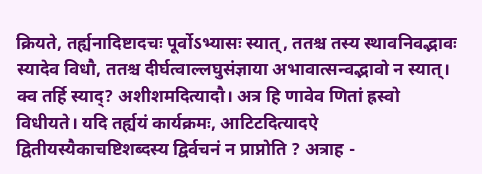क्रियते, तर्ह्यनादिष्टादचः पूर्वोऽभ्यासः स्यात्, ततश्च तस्य स्थावनिवद्भावः स्यादेव विधौ, ततश्च दीर्घत्वाल्लघुसंज्ञाया अभावात्सन्वद्भावो न स्यात्। क्व तर्हि स्याद्? अशीशमदित्यादौ। अत्र हि णावेव णितां ह्रस्वो विधीयते। यदि तर्ह्ययं कार्यक्रमः, आटिटदित्यादऐ द्वितीयस्यैकाचष्टिशब्दस्य द्विर्वचनं न प्राप्नोति ? अत्राह -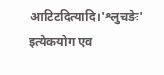आटिटदित्यादि।'श्लुचङेः' इत्येकयोग एव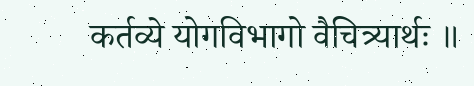कर्तव्ये योगविभागो वैचित्र्यार्थः ॥